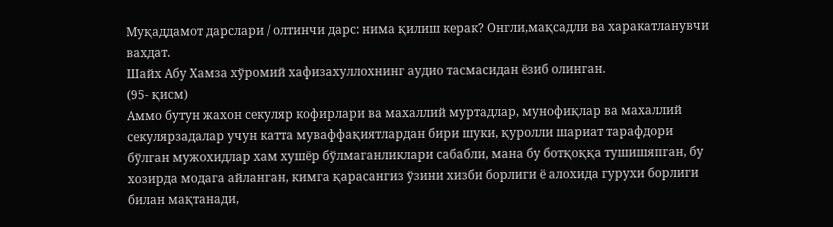Муқаддамот дарслари / олтинчи дарс: нима қилиш керак? Онгли,мақсадли ва харакатланувчи вахдат.
Шайх Абу Хамза хўромий хафизахуллохнинг аудио тасмасидан ёзиб олинган.
(95- қисм)
Аммо бутун жахон секуляр кофирлари ва махаллий муртадлар, мунофиқлар ва махаллий секулярзадалар учун катта муваффақиятлардан бири шуки, қуролли шариат тарафдори бўлган мужохидлар хам хушёр бўлмаганликлари сабабли, мана бу ботқоққа тушишяпган, бу хозирда модага айланган, кимга қарасангиз ўзини хизби борлиги ё алохида гурухи борлиги билан мақтанади,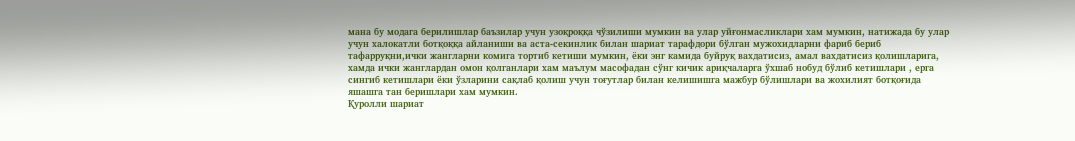мана бу модага берилишлар баъзилар учун узоқроққа чўзилиши мумкин ва улар уйғонмасликлари хам мумкин, натижада бу улар учун халокатли ботқоққа айланиши ва аста-секинлик билан шариат тарафдори бўлган мужохидларни фариб бериб тафарруқни,ички жангларни комига тортиб кетиши мумкин, ёки энг камида буйруқ вахдатисиз, амал вахдатисиз қолишларига, хамда ички жанглардан омон қолганлари хам маълум масофадан сўнг кичик ариқчаларга ўхшаб нобуд бўлиб кетишлари , ерга сингиб кетишлари ёки ўзларини сақлаб қолиш учун тоғутлар билан келишишга мажбур бўлишлари ва жохилият ботқоғида яшашга тан беришлари хам мумкин.
Қуролли шариат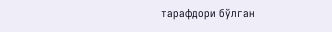тарафдори бўлган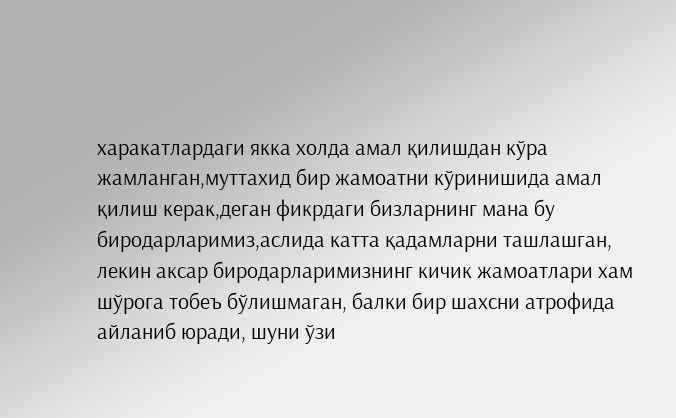харакатлардаги якка холда амал қилишдан кўра жамланган,муттахид бир жамоатни кўринишида амал қилиш керак,деган фикрдаги бизларнинг мана бу биродарларимиз,аслида катта қадамларни ташлашган, лекин аксар биродарларимизнинг кичик жамоатлари хам шўрога тобеъ бўлишмаган, балки бир шахсни атрофида айланиб юради, шуни ўзи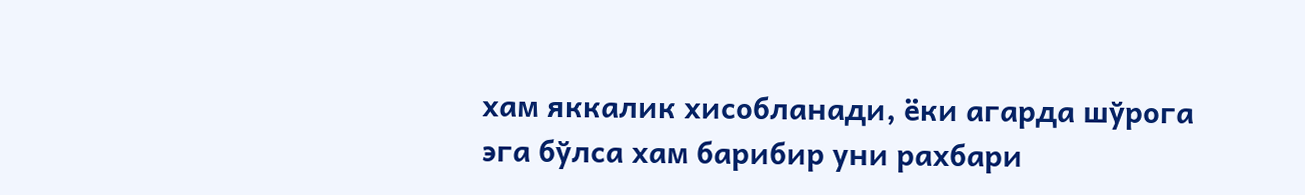хам яккалик хисобланади, ёки агарда шўрога эга бўлса хам барибир уни рахбари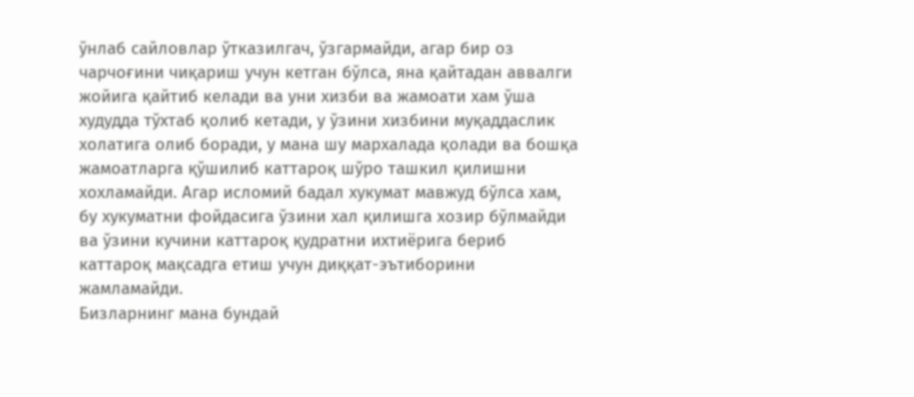ўнлаб сайловлар ўтказилгач, ўзгармайди, агар бир оз чарчоғини чиқариш учун кетган бўлса, яна қайтадан аввалги жойига қайтиб келади ва уни хизби ва жамоати хам ўша худудда тўхтаб қолиб кетади, у ўзини хизбини муқаддаслик холатига олиб боради, у мана шу мархалада қолади ва бошқа жамоатларга қўшилиб каттароқ шўро ташкил қилишни хохламайди. Агар исломий бадал хукумат мавжуд бўлса хам, бу хукуматни фойдасига ўзини хал қилишга хозир бўлмайди ва ўзини кучини каттароқ қудратни ихтиёрига бериб каттароқ мақсадга етиш учун диққат-эътиборини жамламайди.
Бизларнинг мана бундай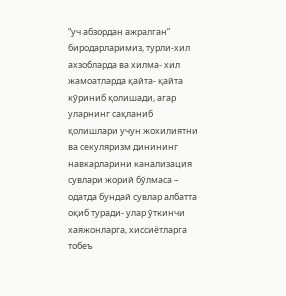“уч абзордан ажралган” биродарларимиз, турли-хил ахзобларда ва хилма- хил жамоатларда қайта- қайта кўриниб қолишади, агар уларнинг сақланиб қолишлари учун жохилиятни ва секуляризм динининг навкарларини канализация сувлари жорий бўлмаса – одатда бундай сувлар албатта оқиб туради- улар ўткинчи хаяжонларга, хиссиётларга тобеъ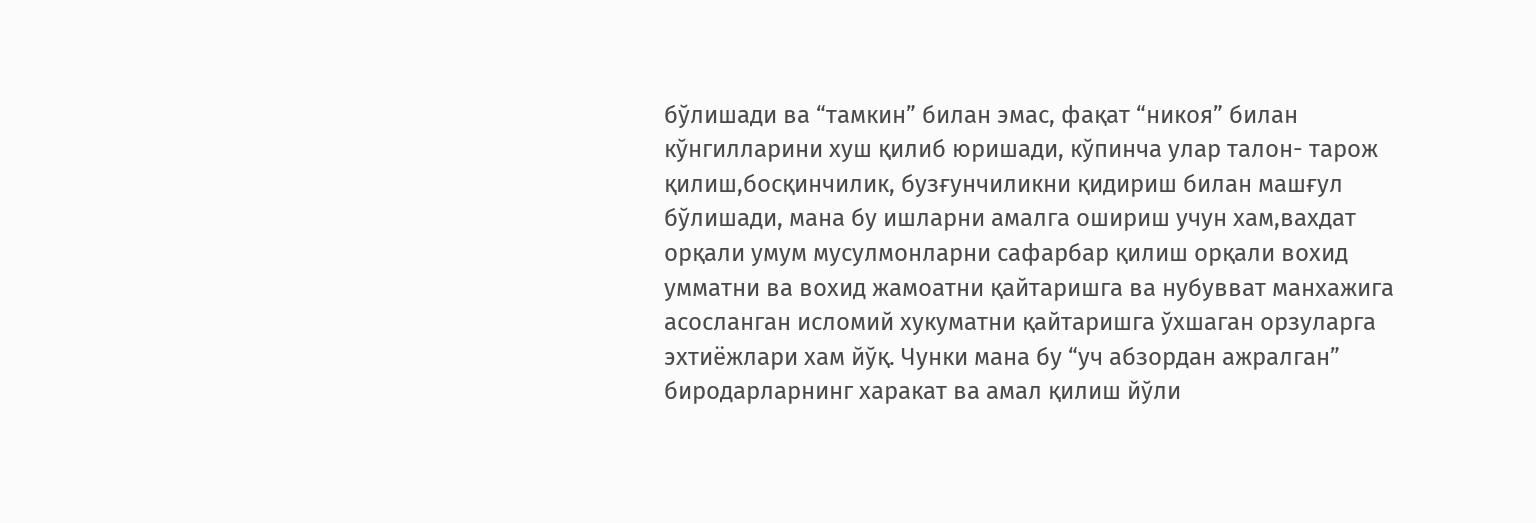бўлишади ва “тамкин” билан эмас, фақат “никоя” билан кўнгилларини хуш қилиб юришади, кўпинча улар талон- тарож қилиш,босқинчилик, бузғунчиликни қидириш билан машғул бўлишади, мана бу ишларни амалга ошириш учун хам,вахдат орқали умум мусулмонларни сафарбар қилиш орқали вохид умматни ва вохид жамоатни қайтаришга ва нубувват манхажига асосланган исломий хукуматни қайтаришга ўхшаган орзуларга эхтиёжлари хам йўқ. Чунки мана бу “уч абзордан ажралган” биродарларнинг харакат ва амал қилиш йўли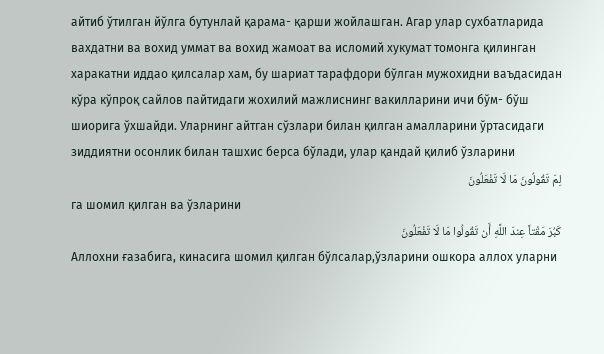айтиб ўтилган йўлга бутунлай қарама- қарши жойлашган. Агар улар сухбатларида вахдатни ва вохид уммат ва вохид жамоат ва исломий хукумат томонга қилинган харакатни иддао қилсалар хам, бу шариат тарафдори бўлган мужохидни ваъдасидан кўра кўпроқ сайлов пайтидаги жохилий мажлиснинг вакилларини ичи бўм- бўш шиорига ўхшайди. Уларнинг айтган сўзлари билан қилган амалларини ўртасидаги зиддиятни осонлик билан ташхис берса бўлади, улар қандай қилиб ўзларини
لِمَ تَقُولُونَ مَا لَا تَفْعَلُونَ
га шомил қилган ва ўзларини
کَبُرَ مَقْتاً عِندَ اللَّهِ أَن تَقُولُوا مَا لَا تَفْعَلُونَ
Аллохни ғазабига, кинасига шомил қилган бўлсалар,ўзларини ошкора аллох уларни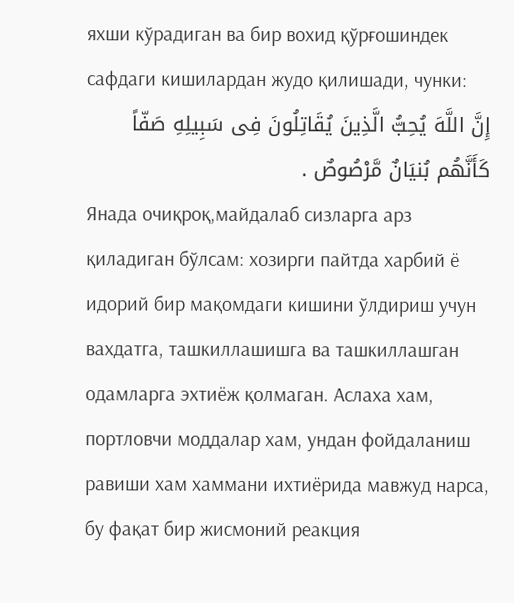яхши кўрадиган ва бир вохид қўрғошиндек сафдаги кишилардан жудо қилишади, чунки:
إِنَّ اللَّهَ یُحِبُّ الَّذِینَ یُقَاتِلُونَ فِی سَبِیلِهِ صَفّاً کَأَنَّهُم بُنیَانٌ مَّرْصُوصٌ .
Янада очиқроқ,майдалаб сизларга арз қиладиган бўлсам: хозирги пайтда харбий ё идорий бир мақомдаги кишини ўлдириш учун вахдатга, ташкиллашишга ва ташкиллашган одамларга эхтиёж қолмаган. Аслаха хам, портловчи моддалар хам, ундан фойдаланиш равиши хам хаммани ихтиёрида мавжуд нарса, бу фақат бир жисмоний реакция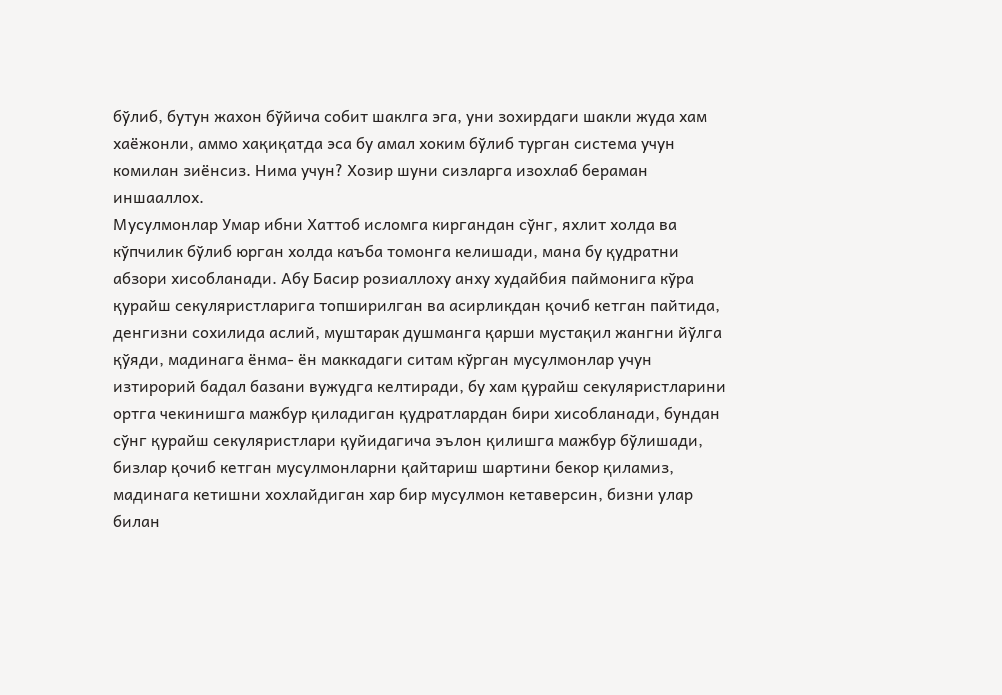бўлиб, бутун жахон бўйича собит шаклга эга, уни зохирдаги шакли жуда хам хаёжонли, аммо хақиқатда эса бу амал хоким бўлиб турган система учун комилан зиёнсиз. Нима учун? Хозир шуни сизларга изохлаб бераман иншааллох.
Мусулмонлар Умар ибни Хаттоб исломга киргандан сўнг, яхлит холда ва кўпчилик бўлиб юрган холда каъба томонга келишади, мана бу қудратни абзори хисобланади. Абу Басир розиаллоху анху худайбия паймонига кўра қурайш секуляристларига топширилган ва асирликдан қочиб кетган пайтида, денгизни сохилида аслий, муштарак душманга қарши мустақил жангни йўлга қўяди, мадинага ёнма- ён маккадаги ситам кўрган мусулмонлар учун изтирорий бадал базани вужудга келтиради, бу хам қурайш секуляристларини ортга чекинишга мажбур қиладиган қудратлардан бири хисобланади, бундан сўнг қурайш секуляристлари қуйидагича эълон қилишга мажбур бўлишади, бизлар қочиб кетган мусулмонларни қайтариш шартини бекор қиламиз, мадинага кетишни хохлайдиган хар бир мусулмон кетаверсин, бизни улар билан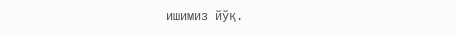ишимиз йўқ.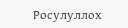Росулуллох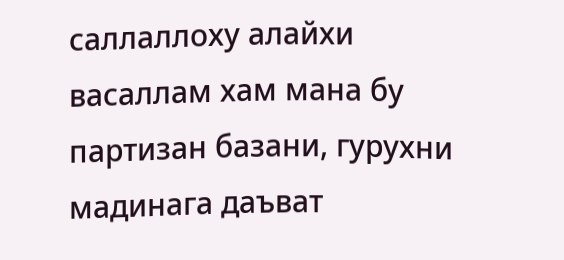саллаллоху алайхи васаллам хам мана бу партизан базани, гурухни мадинага даъват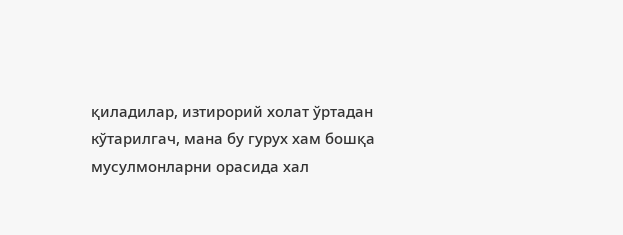қиладилар, изтирорий холат ўртадан кўтарилгач, мана бу гурух хам бошқа мусулмонларни орасида хал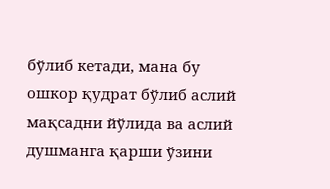бўлиб кетади, мана бу ошкор қудрат бўлиб аслий мақсадни йўлида ва аслий душманга қарши ўзини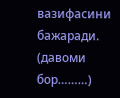вазифасини бажаради.
(давоми бор………)